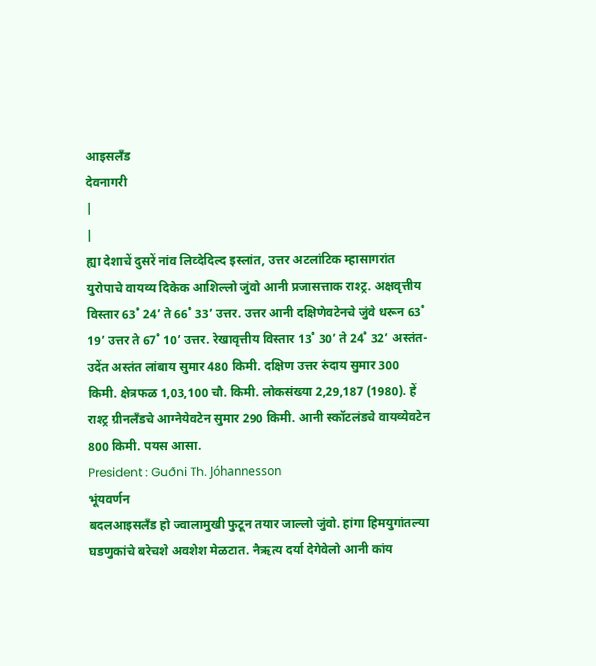आइसलँड
देवनागरी
|
|
ह्या देशाचें दुसरें नांव लिव्देदिल्द इस्लांत, उत्तर अटलांटिक म्हासागरांत युरोपाचे वायव्य दिकेक आशिल्लो जुंवो आनी प्रजासत्ताक राश्ट्र. अक्षवृत्तीय विस्तार 63˚ 24’ ते 66˚ 33’ उत्तर. उत्तर आनी दक्षिणेवटेनचे जुंवे धरून 63˚ 19’ उत्तर ते 67˚ 10’ उत्तर. रेखावृत्तीय विस्तार 13˚ 30’ ते 24˚ 32’ अस्तंत-उदेंत अस्तंत लांबाय सुमार 480 किमी. दक्षिण उत्तर रुंदाय सुमार 300 किमी. क्षेत्रफळ 1,03,100 चौ. किमी. लोकसंख्या 2,29,187 (1980). हें राश्ट्र ग्रीनलँडचे आग्नेयेवटेन सुमार 290 किमी. आनी स्कॉटलंडचे वायव्येवटेन 800 किमी. पयस आसा.
President : Guðni Th. Jóhannesson
भूंयवर्णन
बदलआइसलँड हो ज्वालामुखी फुटून तयार जाल्लो जुंवो. हांगा हिमयुगांतल्या घडणुकांचे बरेचशे अवशेश मेळटात. नैऋत्य दर्या देगेवेलो आनी कांय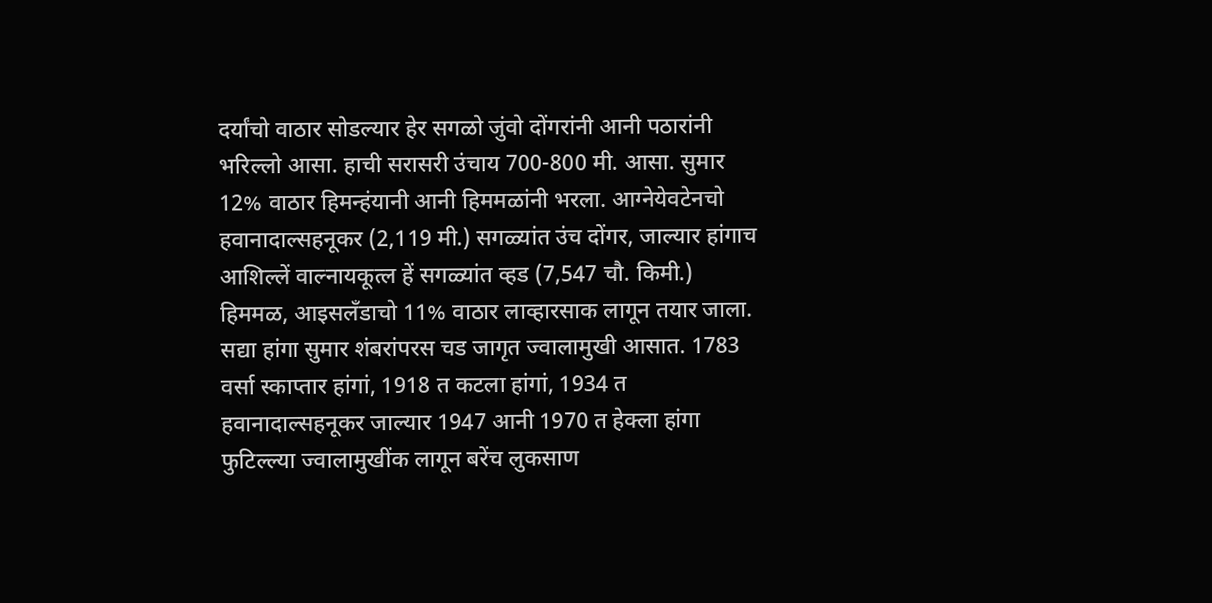दर्यांचो वाठार सोडल्यार हेर सगळो जुंवो दोंगरांनी आनी पठारांनी भरिल्लो आसा. हाची सरासरी उंचाय 700-800 मी. आसा. सुमार 12% वाठार हिमन्हंयानी आनी हिममळांनी भरला. आग्नेयेवटेनचो हवानादाल्सहनूकर (2,119 मी.) सगळ्यांत उंच दोंगर, जाल्यार हांगाच आशिल्लें वाल्नायकूत्ल हें सगळ्यांत व्हड (7,547 चौ. किमी.) हिममळ, आइसलँडाचो 11% वाठार लाव्हारसाक लागून तयार जाला. सद्या हांगा सुमार शंबरांपरस चड जागृत ज्वालामुखी आसात. 1783 वर्सा स्काप्तार हांगां, 1918 त कटला हांगां, 1934 त हवानादाल्सहनूकर जाल्यार 1947 आनी 1970 त हेक्ला हांगा फुटिल्ल्या ज्वालामुखींक लागून बरेंच लुकसाण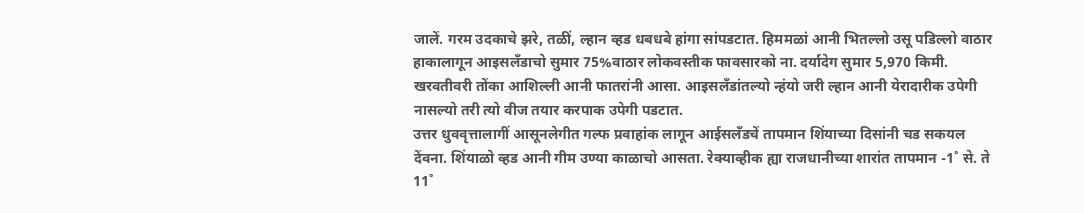जालें. गरम उदकाचे झरे, तळीं, ल्हान व्हड धबधबे हांगा सांपडटात. हिममळां आनी भितल्लो उसू पडिल्लो वाठार हाकालागून आइसलँडाचो सुमार 75%वाठार लोकवस्तीक फावसारको ना. दर्यादेग सुमार 5,970 किमी. खरवतीवरी तोंका आशिल्ली आनी फातरांनी आसा. आइसलँडांतल्यो न्हंयो जरी ल्हान आनी येरादारीक उपेगी नासल्यो तरी त्यो वीज तयार करपाक उपेगी पडटात.
उत्तर धुववृत्तालागीं आसूनलेगीत गल्फ प्रवाहांक लागून आईसलँडचें तापमान शिंयाच्या दिसांनी चड सकयल देंवना. शिंयाळो व्हड आनी गीम उण्या काळाचो आसता. रेक्याव्हीक ह्या राजधानीच्या शारांत तापमान -1˚ से. ते 11˚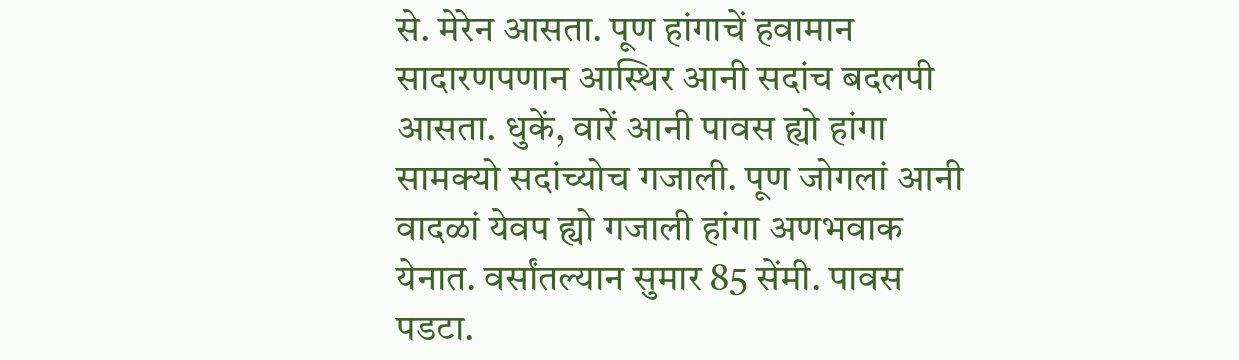से. मेरेन आसता. पूण हांगाचें हवामान सादारणपणान आस्थिर आनी सदांच बदलपी आसता. धुकें, वारें आनी पावस ह्यो हांगा सामक्यो सदांच्योच गजाली. पूण जोगलां आनी वादळां येवप ह्यो गजाली हांगा अणभवाक येनात. वर्सांतल्यान सुमार 85 सेंमी. पावस पडटा.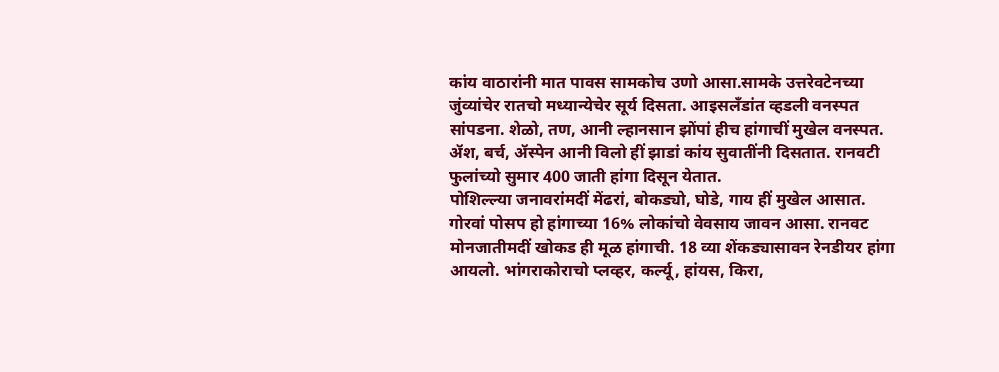कांय वाठारांनी मात पावस सामकोच उणो आसा.सामके उत्तरेवटेनच्या जुंव्यांचेर रातचो मध्यान्येचेर सूर्य दिसता. आइसलँडांत व्हडली वनस्पत सांपडना. शेळो, तण, आनी ल्हानसान झोंपां हीच हांगाचीं मुखेल वनस्पत. ॲश, बर्च, ॲस्पेन आनी विलो हीं झाडां कांय सुवातींनी दिसतात. रानवटी फुलांच्यो सुमार 400 जाती हांगा दिसून येतात.
पोशिल्ल्या जनावरांमदीं मेंढरां, बोकड्यो, घोडे, गाय हीं मुखेल आसात. गोरवां पोसप हो हांगाच्या 16% लोकांचो वेवसाय जावन आसा. रानवट मोनजातीमदीं खोकड ही मूळ हांगाची. 18 व्या शेंकड्यासावन रेनडीयर हांगा आयलो. भांगराकोराचो प्लव्हर, कर्ल्यू, हांयस, किरा,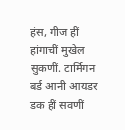हंस, गीज हीं हांगाचीं मुखेल सुकणीं. टार्मिगन बर्ड आनी आयडर डक हीं सवणीं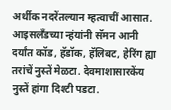अर्थीक नदरेंतल्यान म्हत्वाचीं आसात. आइसलँडच्या न्हंयांनी सॅमन आनी दर्यांत कॉड, हॅडॉक, हॅलिबट, हेरिंग ह्या तरांचें नुस्तें मेळटा. देवमाशासारकेंय नुस्तें हांगा दिश्टी पडटा.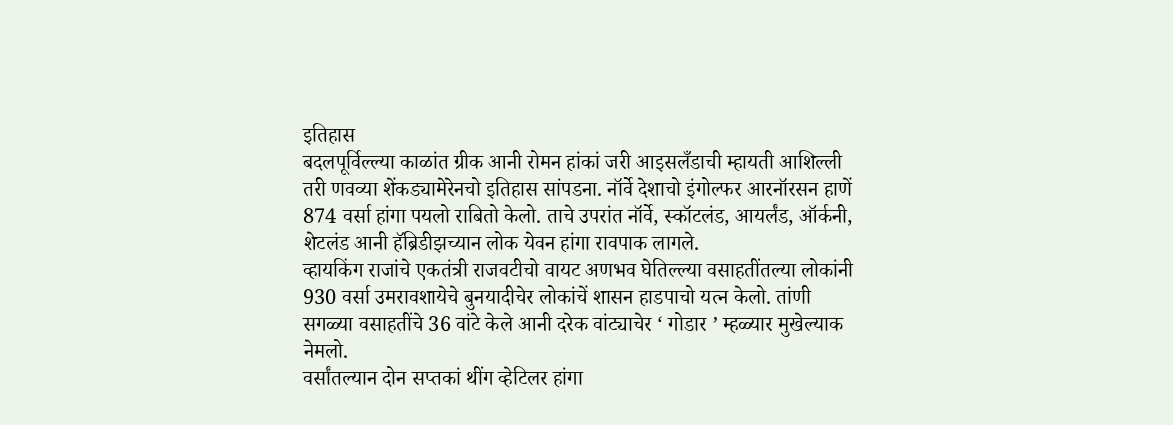इतिहास
बदलपूर्विल्ल्या काळांत ग्रीक आनी रोमन हांकां जरी आइसलँडाची म्हायती आशिल्ली तरी णवव्या शेंकड्यामेरेनचो इतिहास सांपडना. नॉर्वे देशाचो इंगोल्फर आरनॉरसन हाणें 874 वर्सा हांगा पयलो राबितो केलो. ताचे उपरांत नॉर्वे, स्कॉटलंड, आयर्लंड, ऑर्कनी, शेटलंड आनी हॅब्रिडीझच्यान लोक येवन हांगा रावपाक लागले.
व्हायकिंग राजांचे एकतंत्री राजवटीचो वायट अणभव घेतिल्ल्या वसाहतींतल्या लोकांनी 930 वर्सा उमरावशायेचे बुनयादीचेर लोकांचें शासन हाडपाचो यत्न केलो. तांणी सगळ्या वसाहतींचे 36 वांटे केले आनी दरेक वांट्याचेर ‘ गोडार ’ म्हळ्यार मुखेल्याक नेमलो.
वर्सांतल्यान दोन सप्तकां थींग व्हेटिलर हांगा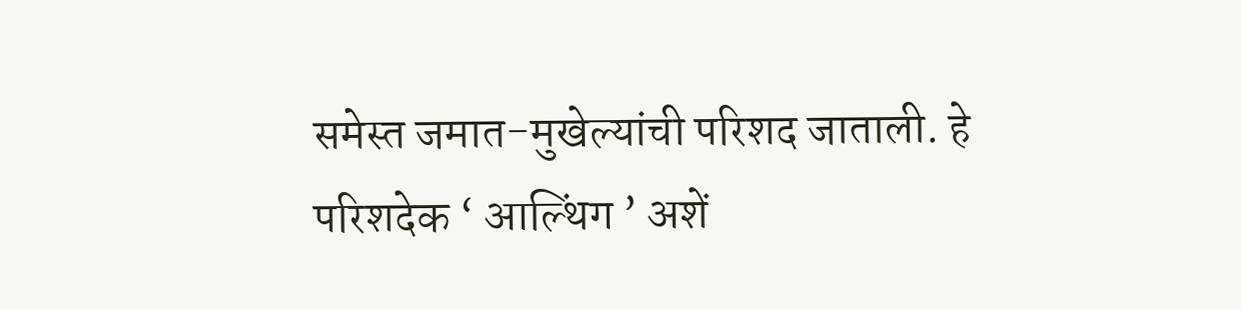समेस्त जमात-मुखेल्यांची परिशद जाताली. हे परिशदेक ‘ आल्थिंग ’ अशें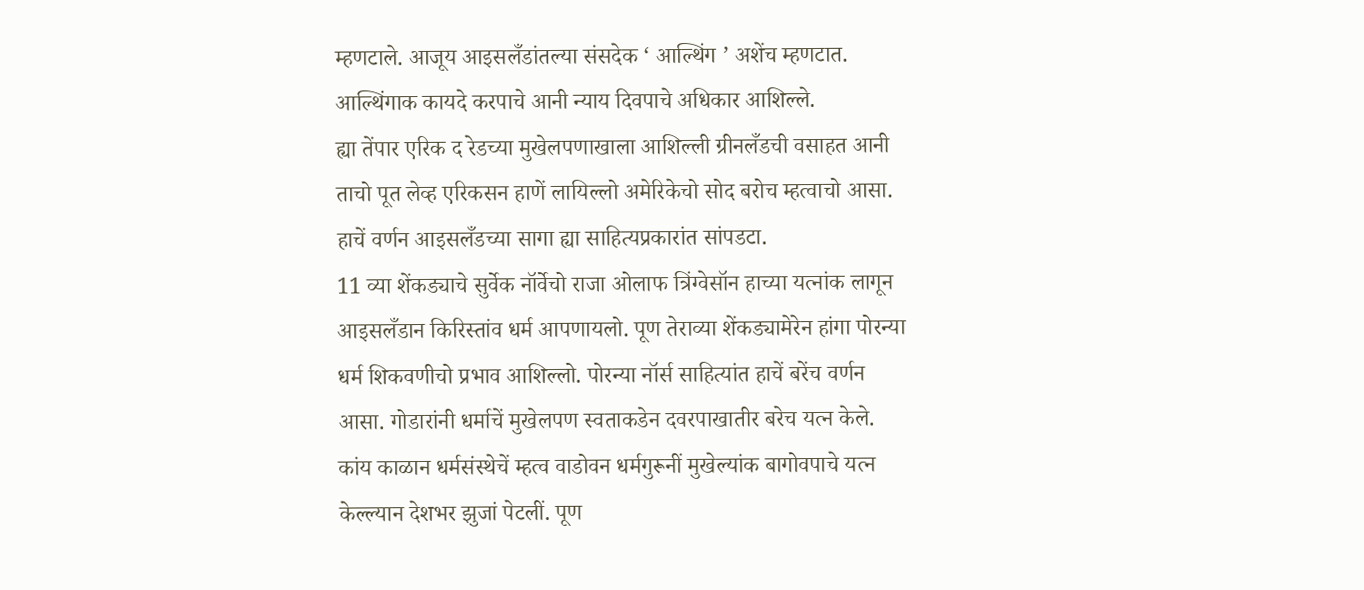म्हणटाले. आजूय आइसलँडांतल्या संसदेक ‘ आल्थिंग ’ अशेंच म्हणटात. आल्थिंगाक कायदे करपाचे आनी न्याय दिवपाचे अधिकार आशिल्ले.
ह्या तेंपार एरिक द रेडच्या मुखेलपणाखाला आशिल्ली ग्रीनलँडची वसाहत आनी ताचो पूत लेव्ह एरिकसन हाणें लायिल्लो अमेरिकेचो सोद बरोच म्हत्वाचो आसा. हाचें वर्णन आइसलँडच्या सागा ह्या साहित्यप्रकारांत सांपडटा.
11 व्या शेंकड्याचे सुर्वेक नॉर्वेचो राजा ओलाफ त्रिंग्वेसॉन हाच्या यत्नांक लागून आइसलँडान किरिस्तांव धर्म आपणायलो. पूण तेराव्या शेंकड्यामेरेन हांगा पोरन्या धर्म शिकवणीचो प्रभाव आशिल्लो. पोरन्या नॉर्स साहित्यांत हाचें बरेंच वर्णन आसा. गोडारांनी धर्माचें मुखेलपण स्वताकडेन दवरपाखातीर बरेच यत्न केले. कांय काळान धर्मसंस्थेचें म्हत्व वाडोवन धर्मगुरूनीं मुखेल्यांक बागोवपाचे यत्न केल्ल्यान देशभर झुजां पेटलीं. पूण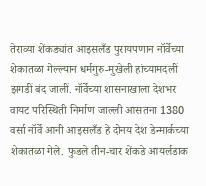तेराव्या शेंकड्यांत आइसलँड पुरायपणान नॉर्वेच्या शेकातळा गेल्ल्यान धर्मगुरु-मुखेली हांच्यामदलीं झगडीं बंद जालीं. नॉर्वेच्या शासनाखाला देशभर वायट परिस्थिती निर्माण जाल्ली आसतना 1380 वर्सा नॉर्वे आनी आइसलँड हे दोनय देश डेन्मार्कच्या शेकातळा गेले. फुडले तीन-चार शेंकडे आयर्लडाक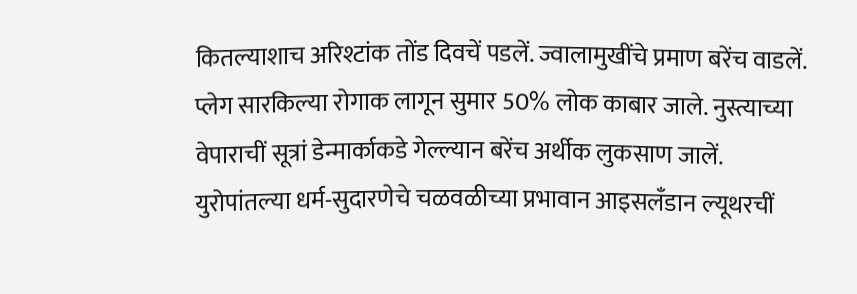कितल्याशाच अरिश्टांक तोंड दिवचें पडलें. ज्वालामुखींचे प्रमाण बरेंच वाडलें. प्लेग सारकिल्या रोगाक लागून सुमार 50% लोक काबार जाले. नुस्त्याच्या वेपाराचीं सूत्रां डेन्मार्काकडे गेल्ल्यान बरेंच अर्थीक लुकसाण जालें. युरोपांतल्या धर्म-सुदारणेचे चळवळीच्या प्रभावान आइसलँडान ल्यूथरचीं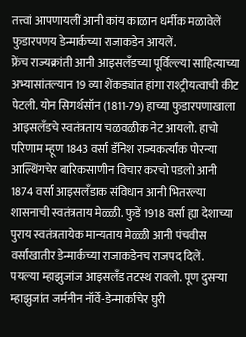तत्त्वां आपणायलीं आनी कांय काळान धर्मीक मळावेलें फुडारपणय डेन्मार्कच्या राजाकडेन आयलें.
फ्रेंच राज्यक्रांती आनी आइसलँडच्या पूर्विल्ल्या साहित्याच्या अभ्यासांतल्यान 19 व्या शेंकड्यांत हांगा राश्ट्रीयत्वाची कीट पेटली. योन सिगर्थसॉन (1811-79) हाच्या फुडारपणाखाला आइसलँडचे स्वतंत्रताय चळवळीक नेट आयलो. हाचो परिणाम म्हूण 1843 वर्सा डॅनिश राज्यकर्त्यांक पोरन्या आल्थिंगचेर बारिकसाणीन विचार करचो पडलो आनी 1874 वर्सा आइसलँडाक संविधान आनी भितरल्या शासनाची स्वतंत्रताय मेळ्ळी. फुडें 1918 वर्सा ह्या देशाच्या पुराय स्वतंत्रतायेक मान्यताय मेळ्ळी आनी पंचवीस वर्सांखातीर डेन्मार्कच्या राजाकडेनच राजपद दिलें.
पयल्या म्हाझुजांज आइसलँड तटस्थ रावलो. पूण दुसऱ्या म्हाझुजांत जर्मनीन नॉर्वे-डेन्मार्काचेर घुरी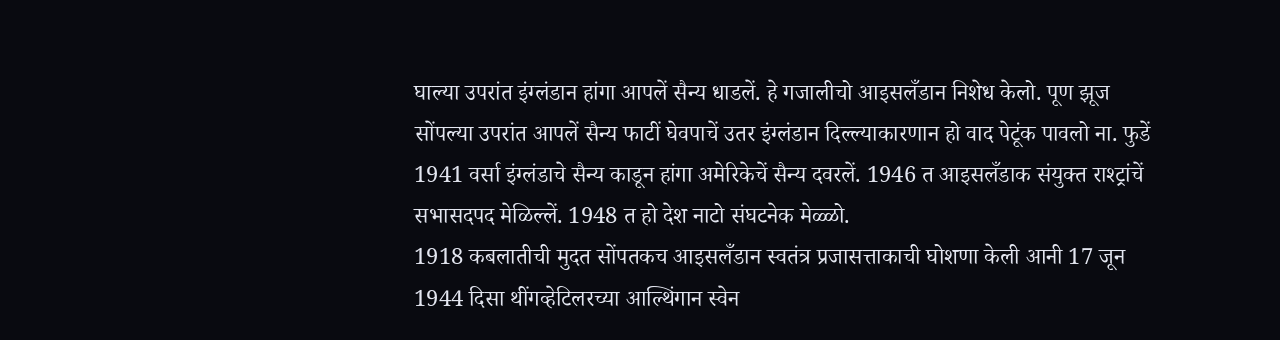घाल्या उपरांत इंग्लंडान हांगा आपलें सैन्य धाडलें. हे गजालीचो आइसलँडान निशेध केलो. पूण झूज सोंपल्या उपरांत आपलें सैन्य फाटीं घेवपाचें उतर इंग्लंडान दिल्ल्याकारणान हो वाद पेटूंक पावलो ना. फुडें 1941 वर्सा इंग्लंडाचे सैन्य काडून हांगा अमेरिकेचें सैन्य दवरलें. 1946 त आइसलँडाक संयुक्त राश्ट्रांचें सभासदपद मेळिल्लें. 1948 त हो देश नाटो संघटनेक मेळ्ळो.
1918 कबलातीची मुदत सोंपतकच आइसलँडान स्वतंत्र प्रजासत्ताकाची घोशणा केली आनी 17 जून 1944 दिसा थींगव्हेटिलरच्या आल्थिंगान स्वेन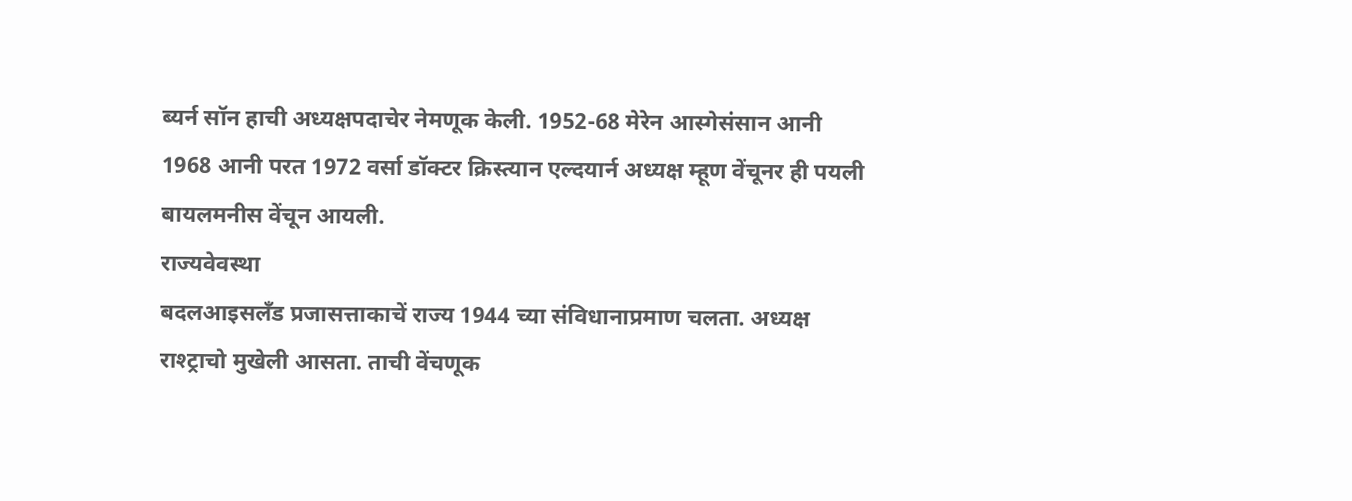ब्यर्न सॉन हाची अध्यक्षपदाचेर नेमणूक केली. 1952-68 मेरेन आस्गेसंसान आनी 1968 आनी परत 1972 वर्सा डॉक्टर क्रिस्त्यान एल्दयार्न अध्यक्ष म्हूण वेंचूनर ही पयली बायलमनीस वेंचून आयली.
राज्यवेवस्था
बदलआइसलँड प्रजासत्ताकाचें राज्य 1944 च्या संविधानाप्रमाण चलता. अध्यक्ष राश्ट्राचो मुखेली आसता. ताची वेंचणूक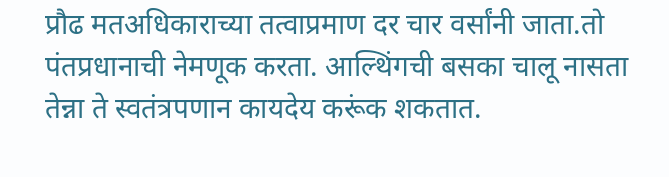प्रौढ मतअधिकाराच्या तत्वाप्रमाण दर चार वर्सांनी जाता.तो पंतप्रधानाची नेमणूक करता. आल्थिंगची बसका चालू नासता तेन्ना ते स्वतंत्रपणान कायदेय करूंक शकतात.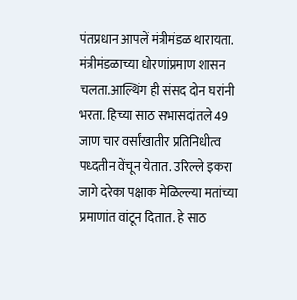पंतप्रधान आपलें मंत्रीमंडळ थारायता. मंत्रीमंडळाच्या धोरणांप्रमाण शासन चलता.आल्थिंग ही संसद दोन घरांनी भरता. हिच्या साठ सभासदांतले 49 जाण चार वर्सांखातीर प्रतिनिधीत्व पध्दतीन वेंचून येतात. उरिल्ले इकरा जागे दरेका पक्षाक मेळिल्ल्या मतांच्या प्रमाणांत वांटून दितात. हे साठ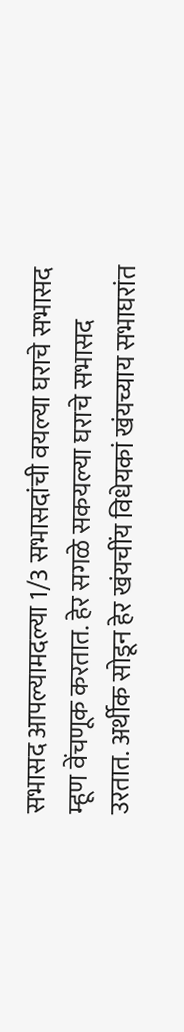सभासद आपल्यामदल्या 1/3 सभासदांची वयल्या घराचे सभासद म्हूण वेंचणूक करतात. हेर सगळे सकयल्या घराचे सभासद उरतात. अर्थीक सोडून हेर खंयचींय विधेयकां खंयच्याय सभाघरांत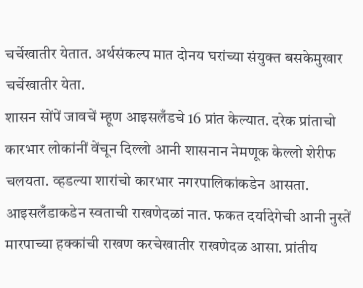चर्चेखातीर येतात. अर्थसंकल्प मात दोनय घरांच्या संयुक्त बसकेमुखार चर्चेखातीर येता.
शासन सोंपें जावचें म्हूण आइसलँडचे 16 प्रांत केल्यात. दरेक प्रांताचो कारभार लोकांनीं वेंचून दिल्लो आनी शासनान नेमणूक केल्लो शेरीफ चलयता. व्हडल्या शारांचो कारभार नगरपालिकांकडेन आसता.
आइसलँडाकडेन स्वताची राखणेदळां नात. फकत दर्यादेगेची आनी नुस्तें मारपाच्या हक्कांची राखण करचेखातीर राखणेदळ आसा. प्रांतीय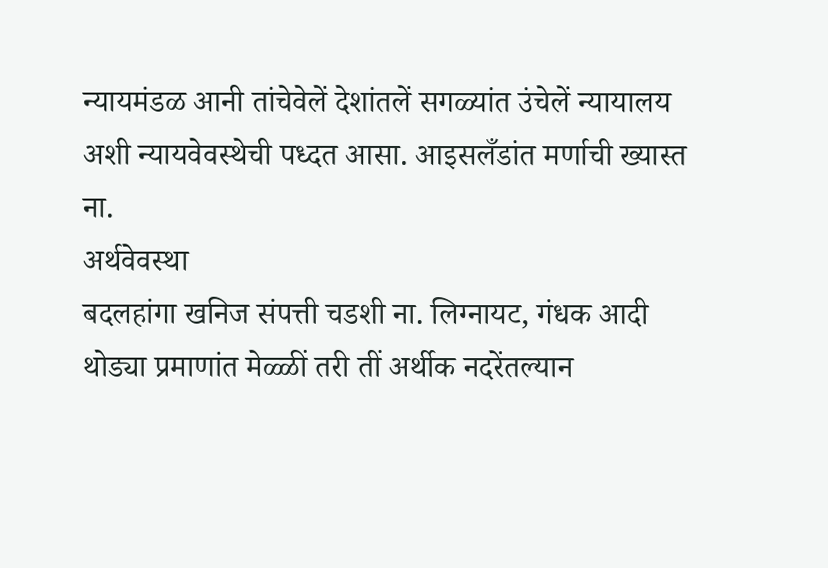न्यायमंडळ आनी तांचेवेलें देशांतलें सगळ्यांत उंचेलें न्यायालय अशी न्यायवेवस्थेची पध्दत आसा. आइसलँडांत मर्णाची ख्यास्त ना.
अर्थवेवस्था
बदलहांगा खनिज संपत्ती चडशी ना. लिग्नायट, गंधक आदी थोड्या प्रमाणांत मेळ्ळीं तरी तीं अर्थीक नदरेंतल्यान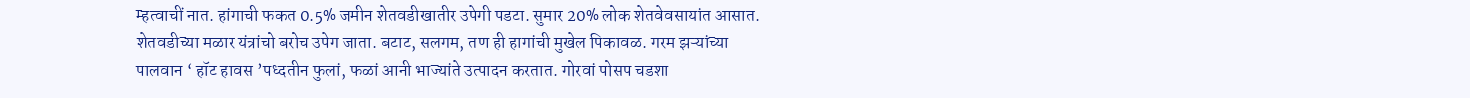म्हत्वाचीं नात. हांगाची फकत 0.5% जमीन शेतवडीखातीर उपेगी पडटा. सुमार 20% लोक शेतवेवसायांत आसात. शेतवडीच्या मळार यंत्रांचो बरोच उपेग जाता. बटाट, सलगम, तण ही हागांची मुखेल पिकावळ. गरम झऱ्यांच्या पालवान ‘ हॉट हावस ’पध्दतीन फुलां, फळां आनी भाज्यांते उत्पादन करतात. गोरवां पोसप चडशा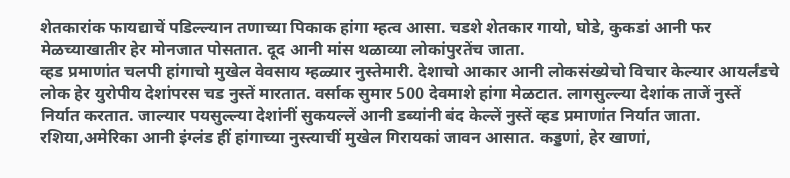शेतकारांक फायद्याचें पडिल्ल्यान तणाच्या पिकाक हांगा म्हत्व आसा. चडशे शेतकार गायो, घोडे, कुकडां आनी फर मेळच्याखातीर हेर मोनजात पोसतात. दूद आनी मांस थळाव्या लोकांपुरतेंच जाता.
व्हड प्रमाणांत चलपी हांगाचो मुखेल वेवसाय म्हळ्यार नुस्तेमारी. देशाचो आकार आनी लोकसंख्येचो विचार केल्यार आयर्लंडचे लोक हेर युरोपीय देशांपरस चड नुस्तें मारतात. वर्साक सुमार 500 देवमाशे हांगा मेळटात. लागसुल्ल्या देशांक ताजें नुस्तें निर्यात करतात. जाल्यार पयसुल्ल्या देशांनीं सुकयल्लें आनी डब्यांनी बंद केल्लें नुस्तें व्हड प्रमाणांत निर्यात जाता. रशिया,अमेरिका आनी इंग्लंड हीं हांगाच्या नुस्त्याचीं मुखेल गिरायकां जावन आसात. कड्डणां, हेर खाणां,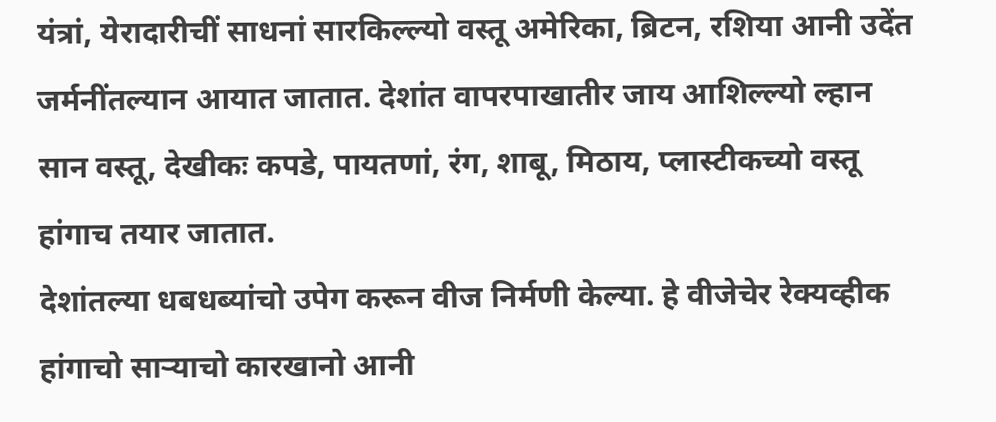यंत्रां, येरादारीचीं साधनां सारकिल्ल्यो वस्तू अमेरिका, ब्रिटन, रशिया आनी उदेंत जर्मनींतल्यान आयात जातात. देशांत वापरपाखातीर जाय आशिल्ल्यो ल्हान सान वस्तू, देखीकः कपडे, पायतणां, रंग, शाबू, मिठाय, प्लास्टीकच्यो वस्तू हांगाच तयार जातात.
देशांतल्या धबधब्यांचो उपेग करून वीज निर्मणी केल्या. हे वीजेचेर रेक्यव्हीक हांगाचो साऱ्याचो कारखानो आनी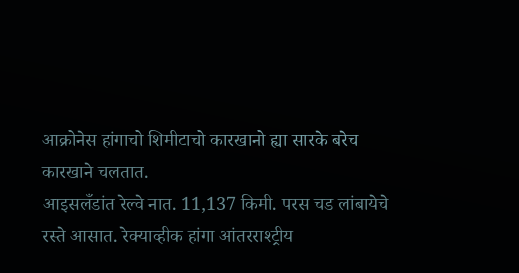आक्रोनेस हांगाचो शिमीटाचो कारखानो ह्या सारके बरेच कारखाने चलतात.
आइसलँडांत रेल्वे नात. 11,137 किमी. परस चड लांबायेचे रस्ते आसात. रेक्याव्हीक हांगा आंतरराश्ट्रीय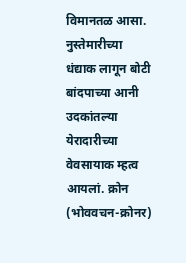विमानतळ आसा. नुस्तेमारीच्या धंद्याक लागून बोटी बांदपाच्या आनी उदकांतल्या येरादारीच्या वेवसायाक म्हत्व आयलां. क्रोन (भोववचन-क्रोनर)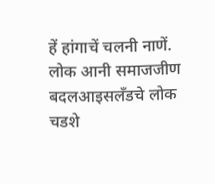हें हांगाचें चलनी नाणें.
लोक आनी समाजजीण
बदलआइसलँडचे लोक चडशे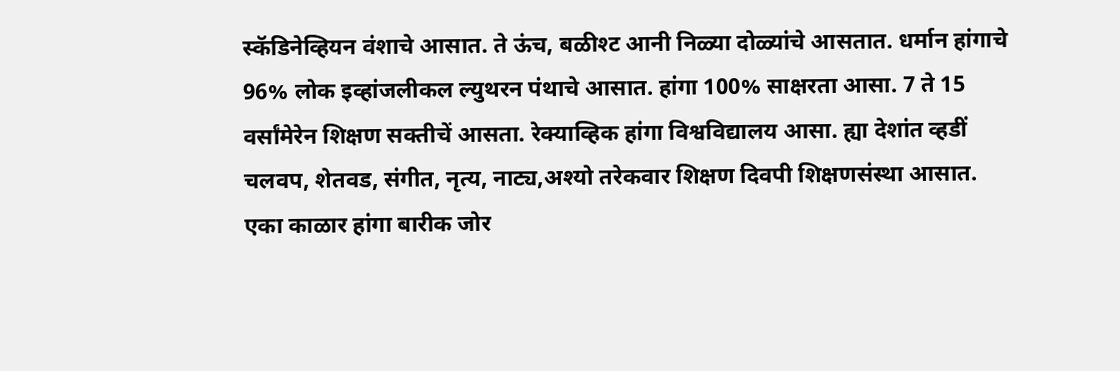स्कॅडिनेव्हियन वंशाचे आसात. ते ऊंच, बळीश्ट आनी निळ्या दोळ्यांचे आसतात. धर्मान हांगाचे 96% लोक इव्हांजलीकल ल्युथरन पंथाचे आसात. हांगा 100% साक्षरता आसा. 7 ते 15 वर्सांमेरेन शिक्षण सक्तीचें आसता. रेक्याव्हिक हांगा विश्वविद्यालय आसा. ह्या देशांत व्हडीं चलवप, शेतवड, संगीत, नृत्य, नाट्य,अश्यो तरेकवार शिक्षण दिवपी शिक्षणसंस्था आसात. एका काळार हांगा बारीक जोर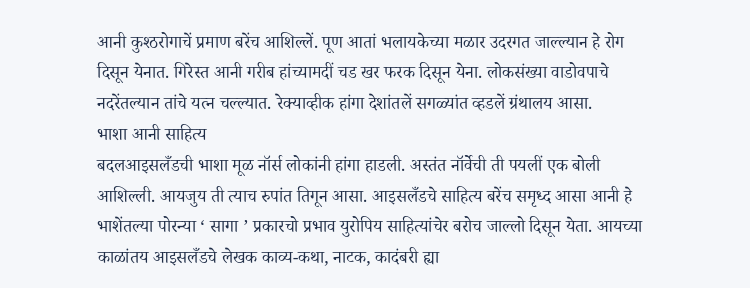आनी कुश्ठरोगाचें प्रमाण बरेंच आशिल्लें. पूण आतां भलायकेच्या मळार उदरगत जाल्ल्यान हे रोग दिसून येनात. गिरेस्त आनी गरीब हांच्यामदीं चड खर फरक दिसून येना. लोकसंख्या वाडोवपाचे नदरेंतल्यान तांचे यत्न चल्ल्यात. रेक्याव्हीक हांगा देशांतलें सगळ्यांत व्हडलें ग्रंथालय आसा.
भाशा आनी साहित्य
बदलआइसलँडची भाशा मूळ नॉर्स लोकांनी हांगा हाडली. अस्तंत नॉर्वेची ती पयलीं एक बोली आशिल्ली. आयजुय ती त्याच रुपांत तिगून आसा. आइसलँडचे साहित्य बरेंच समृध्द आसा आनी हे भाशेंतल्या पोरन्या ‘ सागा ’ प्रकारचो प्रभाव युरोपिय साहित्यांचेर बरोच जाल्लो दिसून येता. आयच्या काळांतय आइसलँडचे लेखक काव्य-कथा, नाटक, कादंबरी ह्या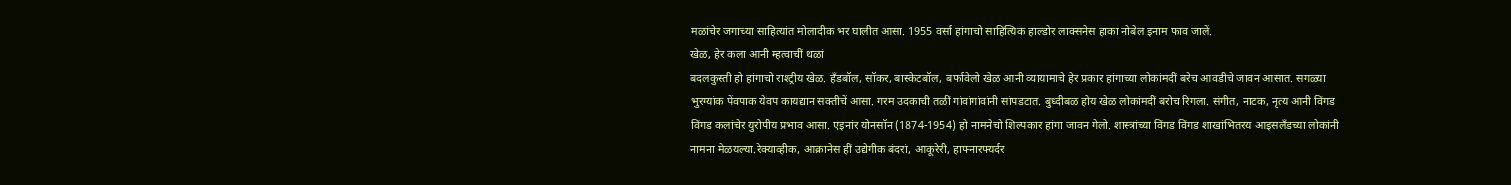मळांचेर जगाच्या साहित्यांत मोलादीक भर घालीत आसा. 1955 वर्सा हांगाचो साहित्यिक हाल्डोर लाक्सनेस हाका नोबेल इनाम फाव जालें.
खेळ, हेर कला आनी म्हत्वाचीं थळां
बदलकुस्ती हो हांगाचो राश्ट्रीय खेळ. हँडबॉल, सॉकर, बास्केटबॉल, बर्फावेलो खेळ आनी व्यायामाचे हेर प्रकार हांगाच्या लोकांमदीं बरेच आवडीचे जावन आसात. सगळ्या भुरग्यांक पेंवपाक येवप कायद्यान सक्तीचें आसा. गरम उदकाची तळीं गांवांगांवांनी सांपडटात. बुध्दीबळ होय खेळ लोकांमदीं बरोच रिगला. संगीत, नाटक, नृत्य आनी विंगड विंगड कलांचेर युरोपीय प्रभाव आसा. एइनांर योनसॉन (1874-1954) हो नामनेचो शिल्पकार हांगा जावन गेलो. शास्त्रांच्या विंगड विंगड शाखांभितरय आइसलँडच्या लोकांनी नामना मेळयल्या.रेक्याव्हीक, आक्रानेस हीं उद्येगीक बंदरां, आकूरेरी, हाफ्नारफ्यर्दर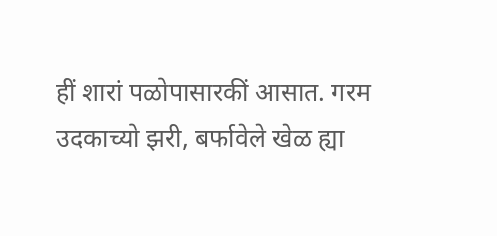हीं शारां पळोपासारकीं आसात. गरम उदकाच्यो झरी, बर्फावेले खेळ ह्या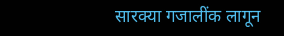सारक्या गजालींक लागून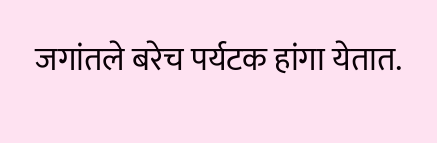जगांतले बरेच पर्यटक हांगा येतात.